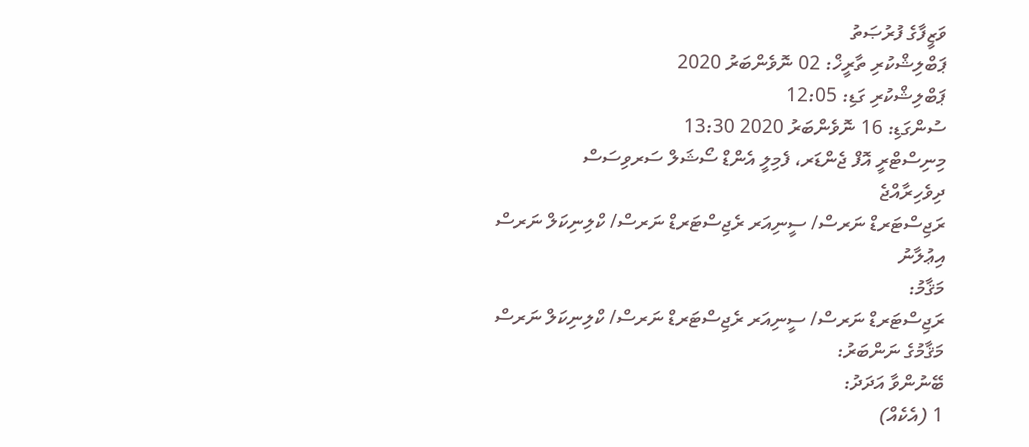ވަޒީފާގެ ފުރުޞަތު
ޕަބްލިޝްކުރި ތާރީޚް: 02 ނޮވެންބަރު 2020
ޕަބްލިޝްކުރި ގަޑި: 12:05
ސުންގަޑި: 16 ނޮވެންބަރު 2020 13:30
މިނިސްޓްރީ އޮފް ޖެންޑަރ، ފެމިލީ އެންޑް ސޯޝަލް ސަރވިސަސް
ދިވެހިރާއްޖެ
ރަޖިސްޓަރޑް ނަރސް/ ސީނިއަރ ރެޖިސްޓަރޑް ނަރސް/ ކްލިނިކަލް ނަރސް
އިޢުލާނު
މަޤާމު:
ރަޖިސްޓަރޑް ނަރސް/ ސީނިއަރ ރެޖިސްޓަރޑް ނަރސް/ ކްލިނިކަލް ނަރސް
މަޤާމުގެ ނަންބަރު:
ބޭނުންވާ އަދަދު:
1 (އެކެއް)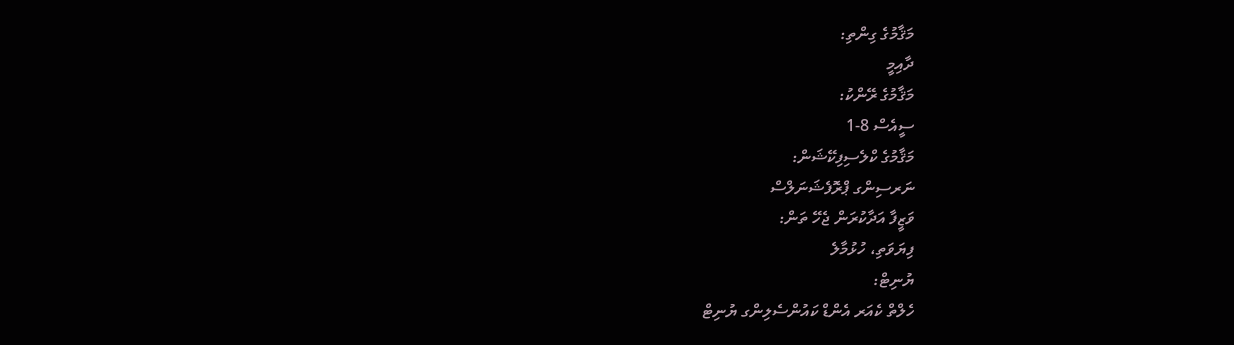މަޤާމުގެ ގިންތި:
ދާއިމީ
މަޤާމުގެ ރޭންކު:
ސީއެސް 8-1
މަޤާމުގެ ކްލެސިފިކޭޝަން:
ނަރސިންގ ޕްރޮފެޝަނަލްސް
ވަޒީފާ އަދާކުރަން ޖެހޭ ތަން:
ފިޔަވަތި، ހުޅުމާލެ
ޔުނިޓް:
ހެލްތް ކެއަރ އެންޑް ކައުންސެލިންގ ޔުނިޓް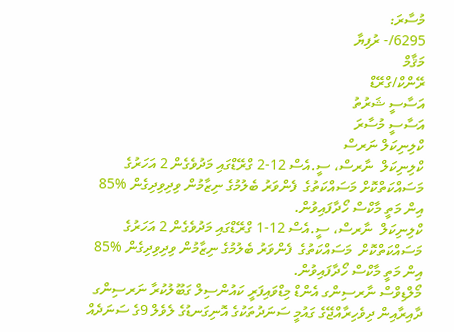މުސާރަ:
6295/- ރުފިޔާ
މަޤާމް
ރޭންކް/ގްރޭޑް
އަސާސީ ޝަރުތު
އަސާސީ މުސާރަ
ކްލިނިކަލް ނަރސް
ކްލިނިކަލް  ނާރސް، ސީ.އެސް 12-2 ގްރޭޑްގައި މަދުވެގެން 2 އަހަރުގެ މަސައްކަތްކޮށް މަސައްކަތުގެ  ފެންވަރު ބެލުމުގެ ނިޒާމުން ވިދިވިދިގެން %85 އިން މަތީ މާކްސް ހޯދާފައިވުން.
ކްލިނިކަލް  ނާރސް، ސީ.އެސް 12-1 ގްރޭޑްގައި މަދުވެގެން 2 އަހަރުގެ މަސައްކަތްކޮށް  މަސައްކަތުގެ  ފެންވަރު ބެލުމުގެ ނިޒާމުން ވިދިވިދިގެން %85 އިން މަތީ މާކްސް ހޯދާފައިވުން.
މޯލްޑިވްސް ނާރސިންގ އެންޑް މިޑްވައިފަރީ ކައުންސިލް ގަބޫލުކުރާ ނަރސިންގ ދާއިރާއިން ދިވެހިރާއްޖޭގެ ގައުމީ ސަނަދުތަކުގެ އޮނިގަނޑުގެ ލެވެލް 9ގެ ސަނަދެއް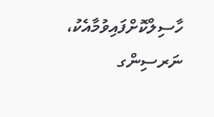ހާސިލްކޮށްފައިވުމާއެކު، ނަރސިންގ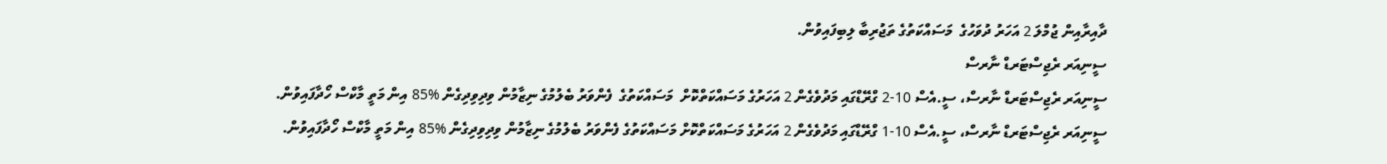ދާއިރާއިން ޖުމްލަ 2 އަހަރު ދުވަހުގެ  މަސައްކަތުގެ ތަޖުރިބާ ލިބިފައިވުން.
ސީނިއަރ ރެޖިސްޓަރޑް ނާރސް
ސީނިއަރ ރެޖިސްޓަރޑް ނާރސް، ސީ.އެސް 10-2 ގްރޭޑްގައި މަދުވެގެން 2 އަހަރުގެ މަސައްކަތްކޮށް  މަސައްކަތުގެ  ފެންވަރު ބެލުމުގެ ނިޒާމުން ވިދިވިދިގެން %85 އިން މަތީ މާކްސް ހޯދާފައިވުން.
ސީނިއަރ ރެޖިސްޓަރޑް ނާރސް، ސީ.އެސް 10-1 ގްރޭޑްގައި މަދުވެގެން 2 އަހަރުގެ މަސައްކަތްކޮށް މަސައްކަތުގެ ފެންވަރު ބެލުމުގެ ނިޒާމުން ވިދިވިދިގެން %85 އިން މަތީ މާކްސް ހޯދާފައިވުން.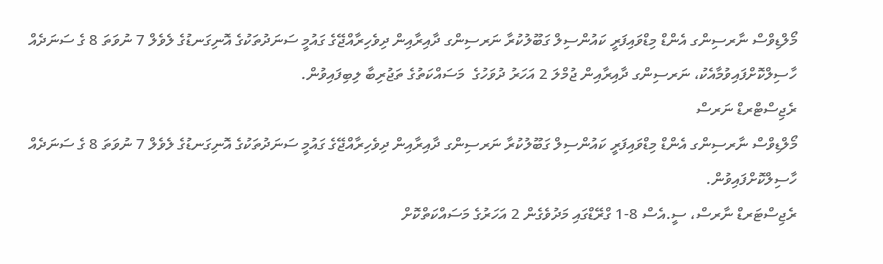މޯލްޑިވްސް ނާރސިންގ އެންޑް މިޑްވައިފަރީ ކައުންސިލް ގަބޫލުކުރާ ނަރސިންގ ދާއިރާއިން ދިވެހިރާއްޖޭގެ ގައުމީ ސަނަދުތަކުގެ އޮނިގަނޑުގެ ލެވެލް 7 ނުވަތަ 8 ގެ ސަނަދެއް ހާސިލްކޮށްފައިވުމާއެކު، ނަރސިންގ ދާއިރާއިން ޖުމްލަ 2 އަހަރު ދުވަހުގެ  މަސައްކަތުގެ ތަޖުރިބާ ލިބިފައިވުން.
ރެޖިސްޓްރޑް ނަރސް
މޯލްޑިވްސް ނާރސިންގ އެންޑް މިޑްވައިފަރީ ކައުންސިލް ގަބޫލުކުރާ ނަރސިންގ ދާއިރާއިން ދިވެހިރާއްޖޭގެ ގައުމީ ސަނަދުތަކުގެ އޮނިގަނޑުގެ ލެވެލް 7 ނުވަތަ 8 ގެ ސަނަދެއް ހާސިލްކޮށްފައިވުން.
ރެޖިސްޓަރޑް ނާރސް، ސީ.އެސް 8-1 ގްރޭޑްގައި މަދުވެގެން 2 އަހަރުގެ މަސައްކަތްކޮށް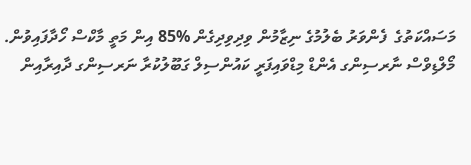މަސައްކަތުގެ  ފެންވަރު ބެލުމުގެ ނިޒާމުން ވިދިވިދިގެން %85 އިން މަތީ މާކްސް ހޯދާފައިވުން.
މޯލްޑިވްސް ނާރސިންގ އެންޑް މިޑްވައިފަރީ ކައުންސިލް ގަބޫލުކުރާ ނަރސިންގ ދާއިރާއިން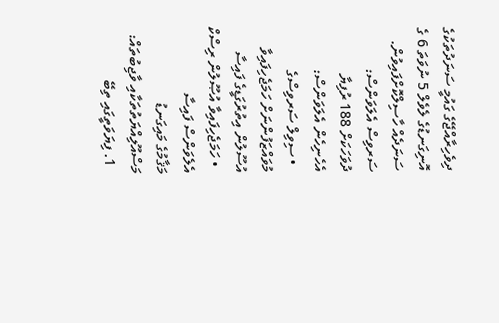ދިވެހިރާއްޖޭގެ ގައުމީ ސަނަދުތަކުގެ އޮނިގަނޑުގެ ލެވެލް 5 ނުވަތަ 6 ގެ ސަނަދެއް ހާސިލްކޮށްފައިވުން.
ސަރވިސް އެލަވަންސް:
ދުވަހަކަށް 188 ރުފިޔާ
އެހެނިހެން އެލަވަންސް:
  • ސިވިލް ސަރވިސްގެ މުވައްޒަފުންނަށް ހަމަޖެހިފައިވާ އުސޫލުން އިތުރުގަޑީގެ ފައިސާ
  • ހަމަޖެހިފައިވާ އުޞޫލުން ރިސްކް އެލެވަންސް ފައިސާ
މަޤާމުގެ މައިގަނޑު މަސްއޫލިއްޔަތުތަކާއި ވާޖިބުތައް:
  1. ފިޔަވަތީގައި ތިބޭ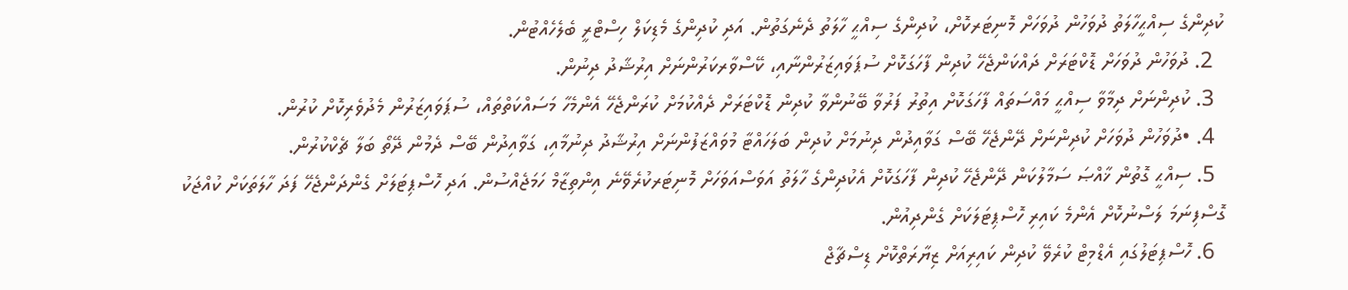ކުދިންގެ ސިއްޙީހާލަތު ދުވަހުން ދުވަހަށް މޮނިޓަރކޮށް، ކުދިންގެ ސިއްޙީ ހާލަތު ދެނެގަތުން. އަދި ކުދިންގެ މެޑިކަލް ހިސްޓްރީ ބެލެހެއްޓުން.
  2. ދުވަހުން ދުވަހަށް ޑޮކްޓަރަށް ދައްކަންޖެހޭ ކުދިން ފާހަގަކޮށް ސުޕަވައިޒަރުންނާއި، ކޭސްވާރކަރުންނަށް އިރުޝާދު ދިނުން.
  3. ކުދިންނަށް ދިމާވާ ސިއްޙީ މައްސަތައް ފާހަގަކޮށް އިތުރު ފަރުވާ ބޭނުންވާ ކުދިން ޑޮކްޓަރަށް ދެއްކުމަށް ކުރަންޖެހޭ އެންމެހާ މަސައްކަތްތައް، ސުޕަވައިޒަރުން މެދުވެރިކޮށް ކުރުން.
  4. •ދުވަހުން ދުވަހަށް ކުދިންނަށް ދޭންޖެހޭ ބޭސް ގަވާއިދުން ދިނުމަށް ކުދިން ބަލަހައްޓާ މުވައްޒަފުންނަށް އިރުޝާދު ދިނުމާއި، ގަވާއިދުން ބޭސް ދެމުން ދޭތޯ ބަލާ ޗެކްކުރުން.
  5. ސިއްޙީ ގޮތުން ޚާއްޞަ ސަމާލުކަން ދޭންޖެހޭ ކުދިން ފާހަގަކޮށް އެކުދިންގެ ހާލަތު އަވަސްއަވަހަށް މޮނިޓަރކުރެވޭނެ އިންތިޒާމް ހަމަޖެއްސުން. އަދި ހޮސްޕިޓަލަށް ގެންދަންޖެހޭ ފަދަ ހާލަތަކަށް ކުއްޖަކު ގޮސްފިނަމަ ލަސްނުކޮށް އެންމެ ކައިރި ހޮސްޕިޓަލަކަށް ގެންދިއުން.
  6. ހޮސްޕިޓަލުގައި އެޑްމިޓް ކުރެވޭ ކުދިން ކައިރިއަށް ޒިޔާރަތްކޮށް ޑިސްޗާޖް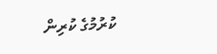ކުރުމުގެ ކުރިން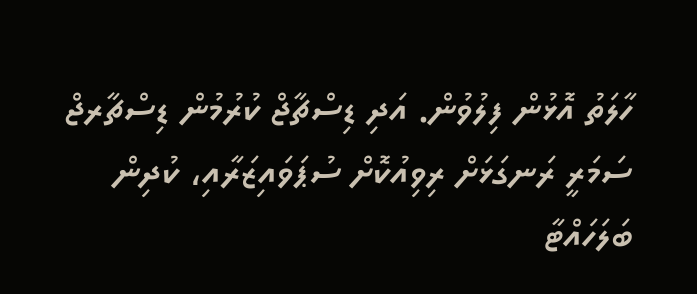ހާލަތު އޮޅުން ފިލުވުން. އަދި ޑިސްޗާޖް ކުރުމުން ޑިސްޗާރޖް ސަމަރީ ރަނގަޅަށް ރިވިއުކޮށް ސުޕަވައިޒަރާއި، ކުދިން ބަލަހައްޓާ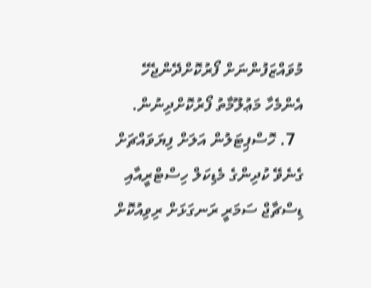މުވައްޒަފުންނަށް ފޯރުކޮށްދޭންޖެހޭ އެންމެހާ މަޢުލޫމާތު ފޯރުކޮށްދިނުން.
  7. ހޮސްޕިޓަލުން އަލަށް ފިޔަވައްޗަށް ގެނެވޭ ކުދިންގެ މެޑިކަލް ހިސްޓްރީއާއި ޑިސްޗާޖް ސަމަރީ ރަނގަޅަށް ރިވިއުކޮށް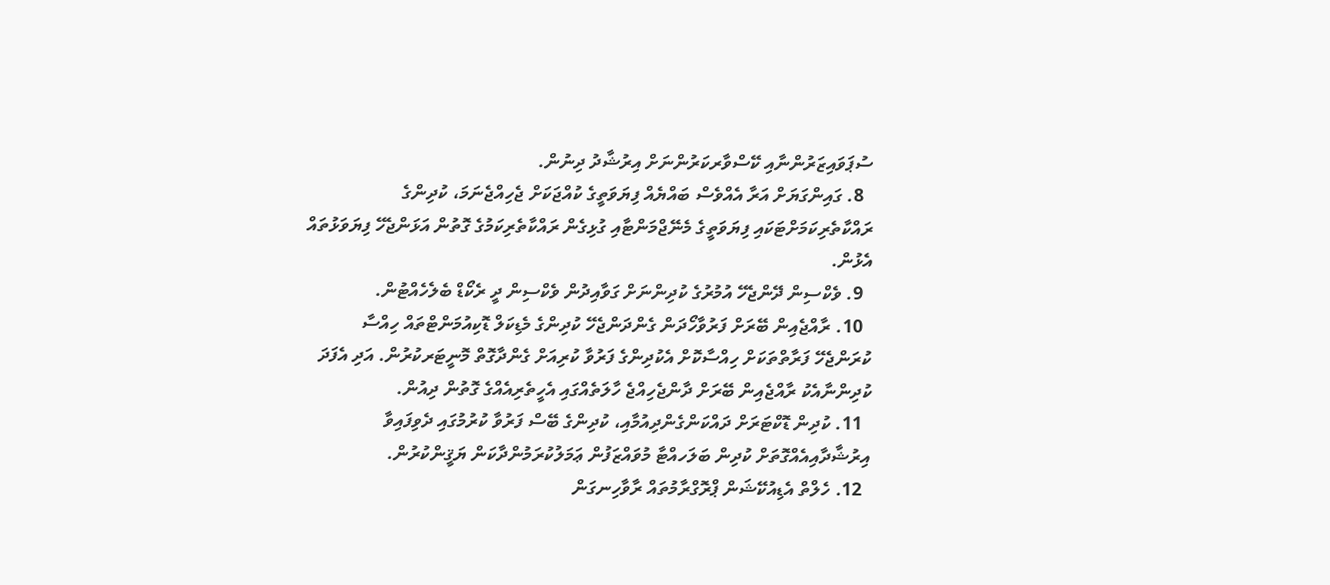ސުޕަވައިޒަރުންނާއި ކޭސްވާރކަރުންނަށް އިރުޝާދު ދިނުން.
  8. ގައިންގަޔަށް އަރާ އެއްވެސް ބައްޔެއް ފިޔަވަތީގެ ކުއްޖަކަށް ޖެހިއްޖެނަމަ، ކުދިންގެ ރައްކާތެރިކަމަށްޓަކައި ފިޔަވަތީގެ މެނޭޖްމަންޓާއި ގުޅިގެން ރައްކާތެރިކަމުގެ ގޮތުން އަޅަންޖެހޭ ފިޔަވަޅުތައް އެޅުން.
  9. ވެކްސިން ދޭންޖެހޭ އުމުރުގެ ކުދިންނަށް ގަވާއިދުން ވެކްސިން ދީ ރެކޯޑް ބެލެހެއްޓުން.
  10. ރާއްޖެއިން ބޭރަށް ފަރުވާހޯދަން ގެންދަންޖެހޭ ކުދިންގެ މެޑިކަލް ޑޮކިއުމަންޓްތައް ހިއްސާ ކުރަންޖެހޭ ފަރާތްތަކަށް ހިއްސާކޮށް އެކުދިންގެ ފަރުވާ ކުރިއަށް ގެންދާގޮތް މޮނީޓަރކުރުން. އަދި އެފަދަ ކުދިންނާއެކު ރާއްޖެއިން ބޭރަށް ދާންޖެހިއްޖެ ހާލަތެއްގައި އެހީތެރިއެއްގެ ގޮތުން ދިއުން.
  11. ކުދިން ޑޮކްޓަރަށް ދައްކަންގެންދިއުމާއި، ކުދިންގެ ބޭސް ފަރުވާ ކުރުމުގައި ދެވިފައިވާ އިރުޝާދާއިއެއްގޮތަށް ކުދިން ބަލަހއްޓާ މުވައްޒަފުން ޢަމަލުކުރަމުންދާކަން ޔަޤީންކުރުން.
  12. ހެލްތް އެޑިއުކޭޝަން ޕްރޮގްރާމުތައް ރާވާހިނގަން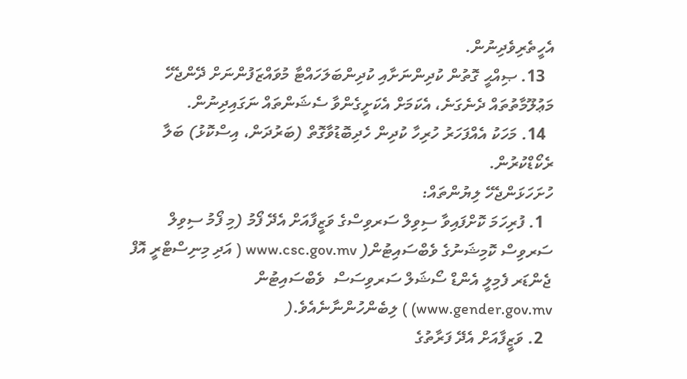އެހީތެރިވެދިނުން.
  13. ޞިއްޙީ ގޮތުން ކުދިންނަށާއި ކުދިންބަލަހައްޓާ މުވައްޒަފުންނަށް ދޭންޖެހޭ މަޢުލޫމާތުތައް ދެނެގަނެ، އެކަމަށް އެކަށީގެންވާ ސެޝަންތައް ނަގައިދިނުން.
  14. މަހަކު އެއްފަހަރު ހުރިހާ ކުދިން ހެދިބޮޑުވާގޮތް (ބަރުދަން، އިސްކޮޅު) ބަލާ ރެކޯޑްކުރުން.
ހުށަހަޅަންޖެހޭ ލިޔުންތައް:
  1. ފުރިހަމަ ކޮށްފައިވާ ސިވިލް ސަރވިސްގެ ވަޒީފާއަށް އެދޭ ފޯމު (މި ފޯމު ސިވިލް ސަރވިސް ކޮމިޝަނުގެ ވެބްސައިޓުން( www.csc.gov.mv ( އަދި މިނިސްޓްރީ އޮފް ޖެންޑަރ ފެމިލީ އެންޑް ސޯޝަލް ސަރވިސަސް  ވެބްސައިޓުން www.gender.gov.mv) ) ލިބެންހުންނާނެއެވެ.(
  2. ވަޒީފާއަށް އެދޭ ފަރާތުގެ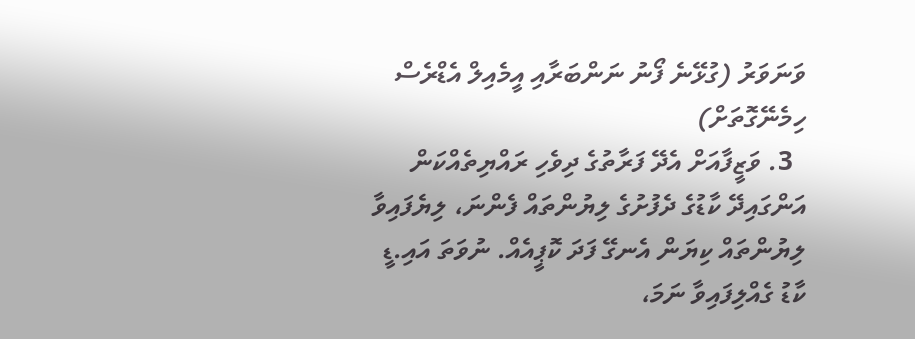ވަނަވަރު (ގުޅޭނެ ފޯނު ނަންބަރާއި އީމެއިލް އެޑްރެސް ހިމެނޭގޮތަށް)
  3. ވަޒީފާއަށް އެދޭ ފަރާތުގެ ދިވެހި ރައްޔިތެއްކަން އަންގައިދޭ ކާޑުގެ ދެފުށުގެ ލިޔުންތައް ފެންނަ، ލިޔެފައިވާ ލިޔުންތައް ކިޔަން އެނގޭ ފަދަ ކޮޕީއެއް. ނުވަތަ އައި.ޑީ ކާޑު ގެއްލިފައިވާ ނަމަ،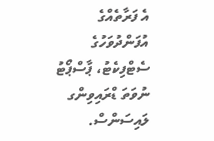އެ ފަރާތެއްގެ އުފަންދުވަހުގެ ސެޓްފިކެޓު، ޕާސްޕޯޓު ނުވަތަ ޑްރައިވިންގ ލައިސަންސް.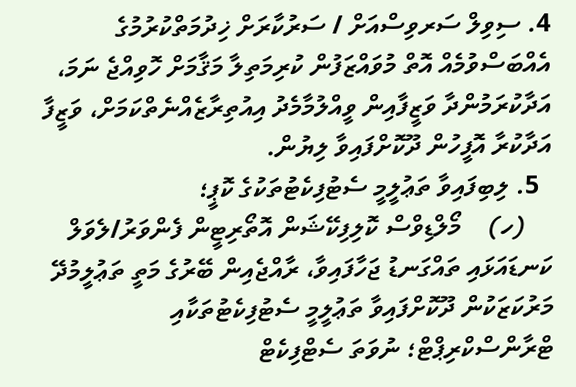4. ސިވިލް ސަރވިސްއަށް / ސަރުކާރަށް ޚިދުމަތްކުރުމުގެ އެއްބަސްވުމެއް އޮތް މުވައްޒަފުން ކުރިމަތިލާ މަޤާމަށް ހޮވިއްޖެ ނަމަ، އަދާކުރަމުންދާ ވަޒީފާއިން ވީއްލުމާމެދު އިއުތިރާޒެއްނެތްކަމަށް، ވަޒީފާ އަދާކުރާ އޮފީހުން ދޫކޮށްފައިވާ ލިޔުން.
  5. ލިބިފައިވާ ތަޢުލީމީ ސެޓުފިކެޓުތަކުގެ ކޮޕީ؛
    (ހ)    މޯލްޑިވްސް ކޮލިފިކޭޝަން އޮތޯރިޓީން ފެންވަރު/ލެވަލް ކަނޑައަޅައި ތައްގަނޑު ޖަހާފައިވާ، ރާއްޖެއިން ބޭރުގެ މަތީ ތަޢުލީމުދޭ މަރުކަޒަކުން ދޫކޮށްފައިވާ ތަޢުލީމީ ސެޓުފިކެޓުތަކާއި ޓްރާންސްކްރިޕްޓް؛ ނުވަތަ ސެޓްފިކެޓް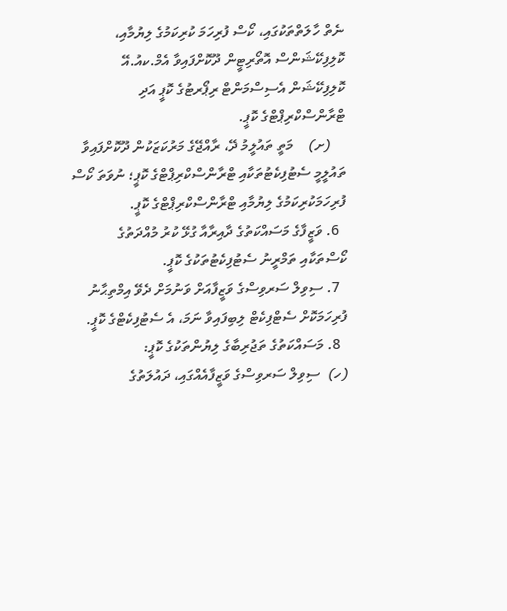ނެތް ހާލަތްތަކުގައި، ކޯސް ފުރިހަމަ ކުރިކަމުގެ ލިޔުމާއި، ކޮލިފިކޭޝަންސް އޮތޯރިޓީން ދޫކޮށްފައިވާ އެމް.ކއު.އޭ ކޮލިފިކޭޝަން އެސިސްމަންޓް ރިޕޯރޓުގެ ކޮޕީ އަދި ޓްރާންސްކްރިޕްޓްގެ ކޮޕީ.
    (ށ)    މަތީ ތައުލީމު ދޭ، ރާއްޖޭގެ މަރުކަޒަކުން ދޫކޮށްފައިވާ ތައުލީމީ ސެޓުފިކެޓުތަކާއި ޓްރާންސްކްރިޕްޓްގެ ކޮޕީ؛ ނުވަތަ ކޯސް ފުރިހަމަކުރިކަމުގެ ލިޔުމާއި ޓްރާންސްކްރިޕްޓްގެ ކޮޕީ.
  6. ވަޒީފާގެ މަސައްކަތުގެ ދާއިރާއާ ގުޅޭ ކުރު މުއްދަތުގެ ކޯސްތަކާއި ތަމްރީނު ސެޓުފިކެޓުތަކުގެ ކޮޕީ.
  7. ސިވިލް ސަރވިސްގެ ވަޒީފާއަށް ވަނުމަށް ދެވޭ އިމްތިޙާނު ފުރިހަމަކޮށް ސެޓްފިކެޓް ލިބިފައިވާ ނަމަ، އެ ސެޓުފިކެޓްގެ ކޮޕީ.
  8. މަސައްކަތުގެ ތަޖުރިބާގެ ލިޔުންތަކުގެ ކޮޕީ:
(ހ)  ސިވިލް ސަރވިސްގެ ވަޒީފާއެއްގައި، ދައުލަތުގެ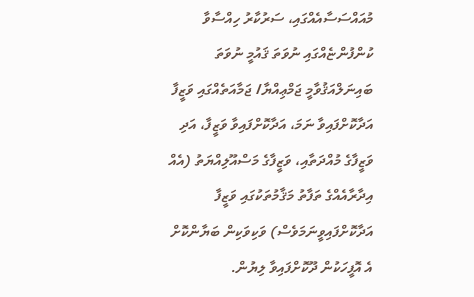މުއައްސަސާއެއްގައި، ސަރުކާރު ހިއްސާވާ ކުންފުންޏެއްގައި ނުވަތަ ޤައުމީ ނުވަތަ ބައިނަލްއަޤުވާމީ ޖަމްޢިއްޔާ/ ޖަމާއަތެއްގައި ވަޒީފާ އަދާކޮށްފައިވާ ނަމަ، އަދާކޮށްފައިވާ ވަޒީފާ، އަދި ވަޒީފާގެ މުއްދަތާއި، ވަޒީފާގެ މަސްއޫލިއްޔަތު (އެއް އިދާރާއެއްގެ ތަފާތު މަޤާމުތަކުގައި ވަޒީފާ އަދާކޮށްފައިވީނަމަވެސް) ވަކިވަކިން ބަޔާންކޮށް އެ އޮފީހަކުން ދޫކޮށްފައިވާ ލިޔުން.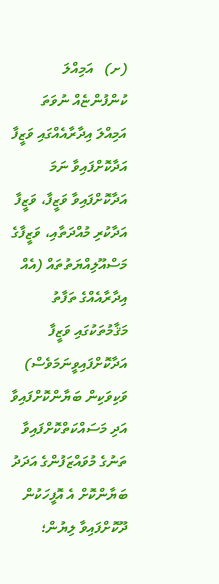(ށ)   އަމިއްލަ ކުންފުންޏެއް ނުވަތަ އަމިއްލަ އިދާރާއެއްގައި ވަޒީފާ އަދާކޮށްފައިވާ ނަމަ އަދާކޮށްފައިވާ ވަޒީފާ، ވަޒީފާ އަދާކުރި މުއްދަތާއި، ވަޒީފާގެ މަސްއޫލިއްޔަތުތައް (އެއް އިދާރާއެއްގެ ތަފާތު މަޤާމުތަކުގައި ވަޒީފާ އަދާކޮށްފައިވީނަމަވެސް) ވަކިވަކިން ބަޔާންކޮށްފައިވާ އަދި މަސައްކަތްކޮށްފައިވާ ތަނުގެ މުވައްޒަފުންގެ އަދަދު ބަޔާންކޮށް އެ އޮފީހަކުން ދޫކޮށްފައިވާ ލިޔުން؛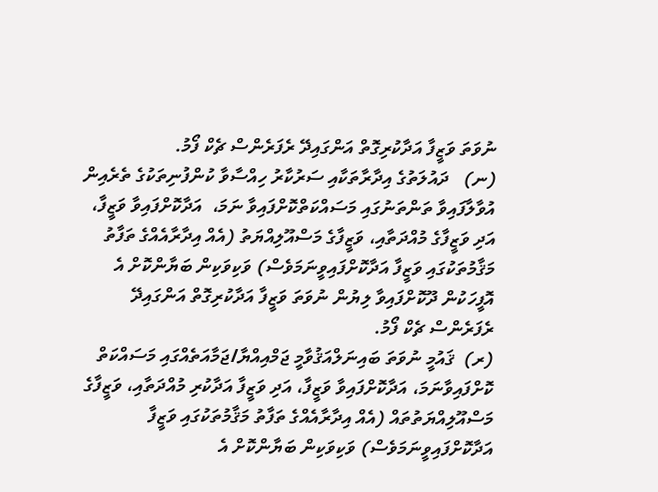ނުވަތަ ވަޒީފާ އަދާކުރިގޮތް އަންގައިދޭ ރެފަރެންސް ޗެކް ފޯމު.
(ނ)   ދައުލަތުގެ އިދާރާތަކާއި ސަރުކާރު ހިއްސާވާ ކުންފުނިތަކުގެ ތެރެއިން އުވާލާފައިވާ ތަންތަނުގައި މަސައްކަތްކޮށްފައިވާ ނަމަ،  އަދާކޮށްފައިވާ ވަޒީފާ، އަދި ވަޒީފާގެ މުއްދަތާއި، ވަޒީފާގެ މަސްއޫލިއްޔަތު (އެއް އިދާރާއެއްގެ ތަފާތު މަޤާމުތަކުގައި ވަޒީފާ އަދާކޮށްފައިވީނަމަވެސް) ވަކިވަކިން ބަޔާންކޮށް އެ އޮފީހަކުން ދޫކޮށްފައިވާ ލިޔުން ނުވަތަ ވަޒީފާ އަދާކުރިގޮތް އަންގައިދޭ ރެފަރެންސް ޗެކް ފޯމު.
(ރ)  ޤައުމީ ނުވަތަ ބައިނަލްއަޤުވާމީ ޖަމްއިއްޔާ/ޖަމާއަތެއްގައި މަސައްކަތް ކޮށްފައިވާނަމަ، އަދާކޮށްފައިވާ ވަޒީފާ، އަދި ވަޒީފާ އަދާކުރި މުއްދަތާއި، ވަޒީފާގެ މަސްއޫލިއްޔަތުތައް (އެއް އިދާރާއެއްގެ ތަފާތު މަޤާމުތަކުގައި ވަޒީފާ އަދާކޮށްފައިވީނަމަވެސް) ވަކިވަކިން ބަޔާންކޮށް އެ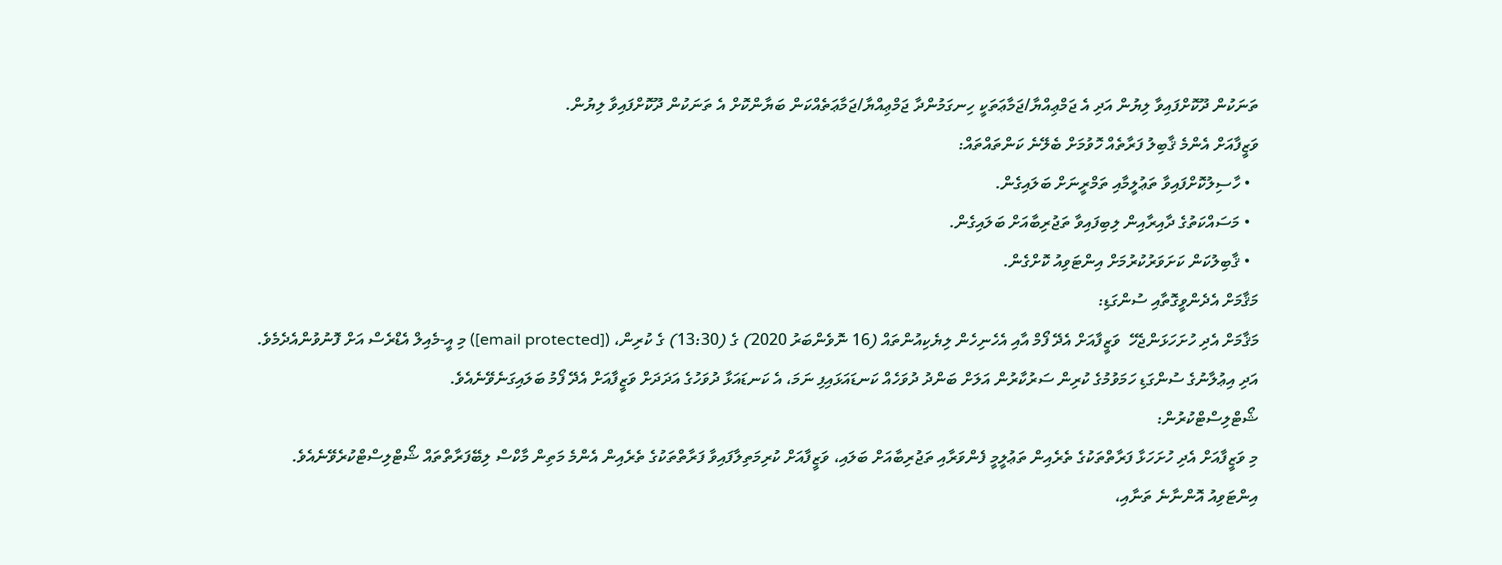ތަނަކުން ދޫކޮށްފައިވާ ލިޔުން އަދި އެ ޖަމްޢިއްޔާ/ޖަމާޢަތަކީ ހިނގަމުންދާ ޖަމްޢިއްޔާ/ޖަމާޢަތެއްކަން ބަޔާންކޮށް އެ ތަނަކުން ދޫކޮށްފައިވާ ލިޔުން.
ވަޒީފާއަށް އެންމެ ޤާބިލު ފަރާތެއް ހޮވުމަށް ބެލޭނެ ކަންތައްތައް:
  • ހާސިލުކޮށްފައިވާ ތަޢުލީމާއި ތަމްރީނަށް ބަލައިގެން.
  • މަސައްކަތުގެ ދާއިރާއިން ލިބިފައިވާ ތަޖުރިބާއަށް ބަލައިގެން.
  • ޤާބިލުކަން ކަށަވަރުކުރުމަށް އިންޓަވިއު ކޮށްގެން.
މަޤާމަށް އެދެންވީގޮތާއި ސުންގަޑި:
މަޤާމަށް އެދި ހުށަހަޅަންޖެހޭ  ވަޒީފާއަށް އެދޭ ފޯމް އާއި އެހެނިހެން ލިޔެކިއުންތައް (16 ނޮވެންބަރު 2020) ގެ (13:30) ގެ ކުރިން، ([email protected]) މި އީ-މެއިލް އެޑްރެސް އަށް ފޮނުވުންއެދެމެވެ.
އަދި އިޢުލާނުގެ ސުންގަޑި ހަމަވުމުގެ ކުރިން ސަރުކާރުން އަލަށް ބަންދު ދުވަހެއް ކަނޑައަޅައިފި ނަމަ، އެ ކަނޑައަޅާ ދުވަހުގެ އަދަދަށް ވަޒީފާއަށް އެދޭ ފޯމު ބަލައިގަނެވޭނެއެވެ.
ޝޯޓްލިސްޓްކުރުން:
މި ވަޒީފާއަށް އެދި ހުށަހަޅާ ފަރާތްތަކުގެ ތެރެއިން ތަޢުލީމީ ފެންވަރާއި ތަޖުރިބާއަށް ބަލައި، ވަޒީފާއަށް ކުރިމަތިލާފައިވާ ފަރާތްތަކުގެ ތެރެއިން އެންމެ މަތިން މާކްސް ލިބޭފަރާތްތައް ޝޯޓްލިސްޓްކުރެވޭނެއެވެ.
އިންޓަވިއު އޮންނާނެ ތަނާއި،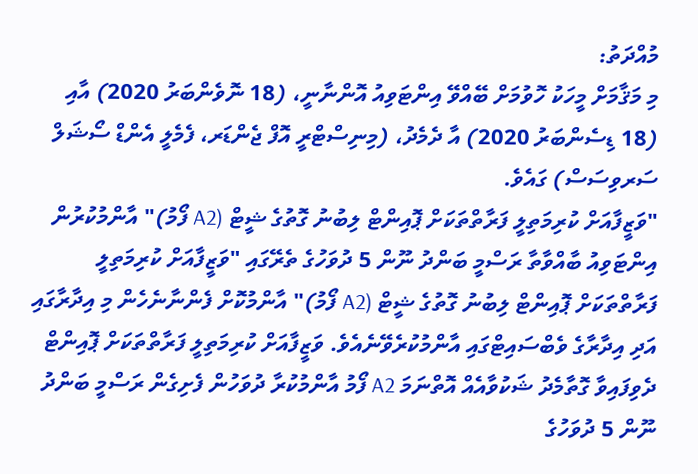މުއްދަތު:
މި މަޤާމަށް މީހަކު ހޮވުމަށް ބޭއްވޭ އިންޓަވިއު އޮންނާނީ، (18 ނޮވެންބަރު 2020) އާއި (18 ޑިސެންބަރު 2020) އާ ދެމެދު، (މިނިސްޓްރީ އޮފް ޖެންޑަރ، ފެމެލީ އެންޑް ސޯޝަލް ސަރވިސަސް) ގައެވެ.
"ވަޒީފާއަށް ކުރިމަތިލީ ފަރާތްތަކަށް ޕޮއިންޓް ލިބުނު ގޮތުގެ ޝީޓް (A2 ފޯމު)" އާންމުކުރުން
އިންޓަވިއު ބާއްވާތާ ރަސްމީ ބަންދު ނޫން 5 ދުވަހުގެ ތެރޭގައި "ވަޒީފާއަށް ކުރިމަތިލީ ފަރާތްތަކަށް ޕޮއިންޓް ލިބުނު ގޮތުގެ ޝީޓް (A2 ފޯމު)" އާންމުކޮށް ފެންނާނެހެން މި އިދާރާގައި އަދި އިދާރާގެ ވެބްސައިޓްގައި އާންމުކުރެވޭނެއެވެ. ވަޒީފާއަށް ކުރިމަތިލީ ފަރާތްތަކަށް ޕޮއިންޓް ދެވިފައިވާ ގޮތާމެދު ޝަކުވާއެއް އޮތްނަމަ A2 ފޯމު އާންމުކުރާ ދުވަހުން ފެށިގެން ރަސްމީ ބަންދު ނޫން 5 ދުވަހުގެ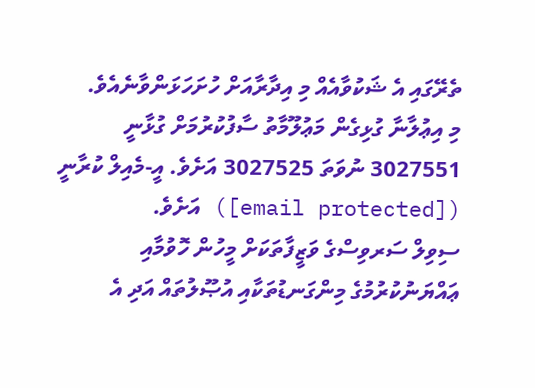ތެރޭގައި އެ ޝަކުވާއެއް މި އިދާރާއަށް ހުށަހަޅަންވާނެއެވެ.
މި އިޢުލާނާ ގުޅިގެން މަޢުލޫމާތު ސާފުކުރުމަށް ގުޅާނީ 3027551 ނުވަތަ 3027525 އަށެވެ. އީ-މެއިލް ކުރާނީ ([email protected]) އަށެވެ.
ސިވިލް ސަރވިސްގެ ވަޒީފާތަކަށް މީހުން ހޮވުމާއި ޢައްޔަނުކުރުމުގެ މިންގަނޑުތަކާއި އުޞޫލުތައް އަދި އެ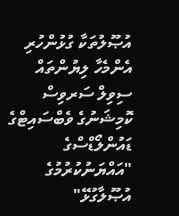އުޞޫލުތަކާ ގުޅުންހުރި އެންމެހާ ލިޔުންތައް ސިވިލް ސަރވިސް ކޮމިޝަނުގެ ވެބްސައިޓްގެ ޑައުންލޯޑްސްގެ "އައްޔަނުކުރުމުގެ އުޞޫލާގުޅޭ"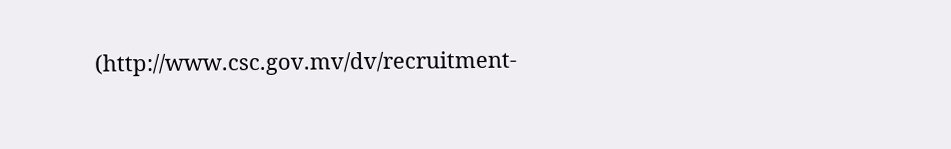(http://www.csc.gov.mv/dv/recruitment-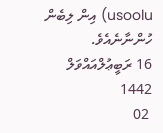usoolu) އިން ލިބެން ހުންނާނެއެވެ.
16 ރަބީޢުލްއައްވަލް 1442
 02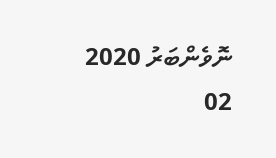ނޮވެންބަރު 2020
02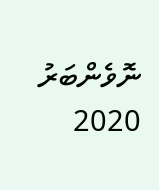ނޮވެންބަރު 2020